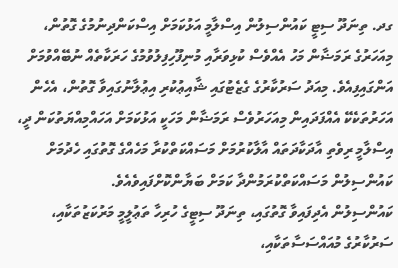ގދ. ތިނަދޫ ސިޓީ ކައުންސިލުން އިސްލާމީ އަޅުކަމަށް އިސްކަންދިނުމުގެ ގޮތުން، މިއަހަރުގެ ރަމަޟާން މަހު އެއްވެސް ކުޅިވަރާއި މުނިފޫހިފިލުވުމުގެ ހަރަކާތެއް ނުބޭއްވުމަށް އަންގައިފިއެވެ. މިއަދު ސަރުކާރުގެ ގެޒެޓުގައި ޝާއިޢުކުރި އިޢުލާނުގައިވާ ގޮތުން، އެހެން އަހަރުތަކެކޭ އެއްފަދައިން މިއަހަރުވެސް ރަމަޟާން މަހަކީ އަޅުކަމަށް އަހައްމިއްޔަތުކަން ދީ، އިސްލާމީ ރިވެތި އާދަކާދަތައް އާލާކުރުމަށް މަސައްކަތްކުރާ މަހެއްގެ ގޮތުގައި ހެދުމަށް ކައުންސިލުން މަސައްކަތްކުރަމުންދާ ކަމަށް ބަޔާންކޮށްފައިވެއެވެ.
ކައުންސިލުން އެދިފައިވާ ގޮތުގައި، ތިނަދޫ ސިޓީގެ ހުރިހާ ތަޢުލީމީ މަރުކަޒުތަކާއި، ސަރުކާރުގެ މުއައްސަސާތަކާއި،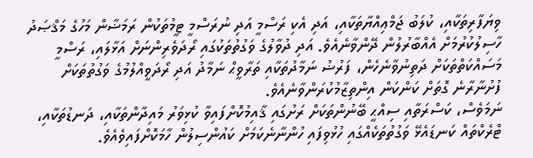ވިޔަފާރިތަކާއި، ކުލަބު ޖަމްޢިއްޔާތަކާއި، އަދި އެކި ރަސްމީ އަދި ނުރަސްމީ ޓީމުތަކުން ރަމަޟާން މަހުގެ މަޤްޞަދު ހާސިލުކުރުމަށް އެއްބާރުލުން ދޭންވާނެއެވެ. އަދި ދުވާލުގެ ވަގުތުތަކުގައި ރޯދަވެރިންނަށް އަޅާލައި، ރަސްމީ މަސައްކަތްތަކަށް ދަތިނުވާނެހެން، ފަރުޟު ނަމާދުތަކާއި ތަރާވީޙް ނަމާދު އަދި ރޯދަވީއްލުމުގެ ވަގުތުތަކަށް ފުށުނާރާނެ ގޮތަށް ކަންކަން އިންތިޒާމުކުރަންވާނެއެވެ.
ނަމަވެސް، ކަސްރަތާއި ސިއްޙީ ބޭނުންތަކަށް ރަށުގައި ޤާއިމުކޮށްފައިވާ ކުޅިވަރު މައިދާންތަކާއި، ދަނޑުތަކާއި، ޓްރެކްތައް ކަނޑައެޅޭ ވަގުތުތަކެއްގައި ހުޅުވިފައި ހުންނާނެކަމަށް ކައުންސިލުން ހާމަކޮށްފައިވެއެވެ.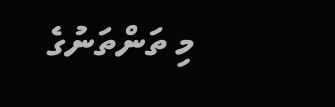މި ތަންތަނުގެ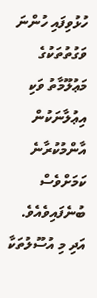ހުޅުވިފައި ހުންނަ ވަގުތުތަކުގެ މަޢުލޫމާތު ވަކި އިޢުލާނަކުން އާންމުކުރާނެ ކަމަށްވެސް ބުނެފައިވެއެވެ. އަދި މި އުސޫލުތަކާ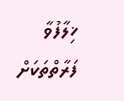ޚިލާފުވާ ފަރާތްތަކަށް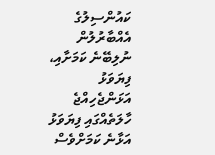ކައުންސިލުގެ އެއްބާރުލުން ނުލިބޭނެ ކަމަށާއި، ފިޔަވަޅު އަޅަންޖެހިއްޖެ ހާލަތެއްގައި ފިޔަވަޅު އަޅާނެ ކަމަށްވެސް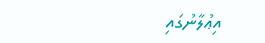އިޢުލާނުގައި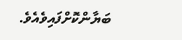ބަޔާންކޮށްފައިވެއެވެ.